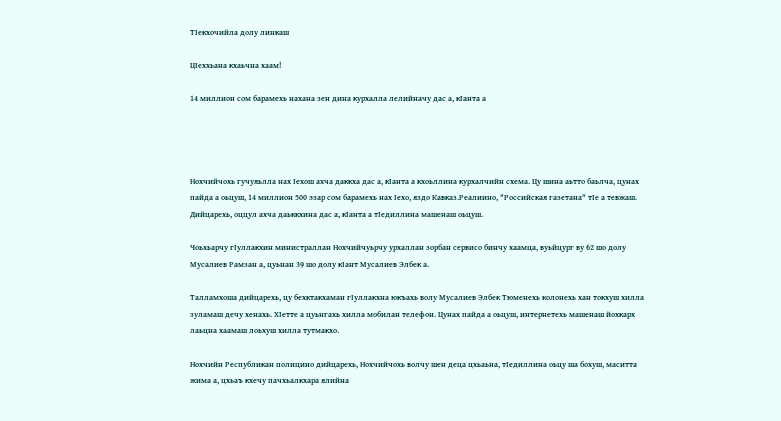ТIекхочийла долу линкаш

ЦIеххьана кхаьчна хаам!

14 миллион сом барамехь нахана зен дина курхалла лелийначу дас а, кIанта а




Нохчийчохь гучуяьлла нах Iехош ахча даккха дас а, кIанта а кхоьллина курхалчийн схема. Цу шина аьтто баьлча, цунах пайда а оьцуш, 14 миллион 500 эзар сом барамехь нах Iехо, яздо Кавказ.Реалиино, "Российская газетана" тIе а тевжаш. Дийцарехь, оццул ахча даьккхина дас а, кIанта а тIедиллина машенаш оьцуш.

Чоьхьарчу гIуллакхин министраллан Нохчийчуьрчу урхаллан зорбан сервисо бинчу хаамца, вуьйцург ву 62 шо долу Мусалиев Рамзан а, цуьнан 39 шо долу кIант Мусалиев Элбек а.

Талламхоша дийцарехь, цу бехктакхаман гIуллакхна юкъахь волу Мусалиев Элбек Тюменехь колонехь хан токхуш хилла зуламаш дечу хенахь. ХIетте а цуьнгахь хилла мобилан телефон. Цунах пайда а оьцуш, интернетехь машенаш йохкарх лаьцна хаамаш лоьхуш хилла тутмакхо.

Нохчийн Республикан полицино дийцарехь, Нохчийчохь волчу шен деца цхьаьна, тIедиллина оьцу ша бохуш, маситта жима а, цхьаъ кхечу пачхьалкхара ялийна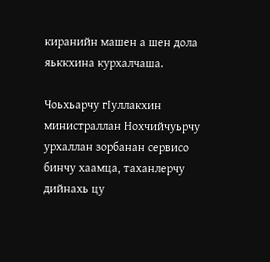киранийн машен а шен дола яьккхина курхалчаша.

Чоьхьарчу гIуллакхин министраллан Нохчийчуьрчу урхаллан зорбанан сервисо бинчу хаамца, таханлерчу дийнахь цу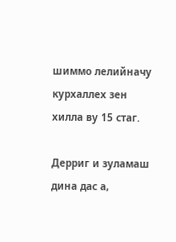шиммо лелийначу курхаллех зен хилла ву 15 стаг.

Дерриг и зуламаш дина дас а,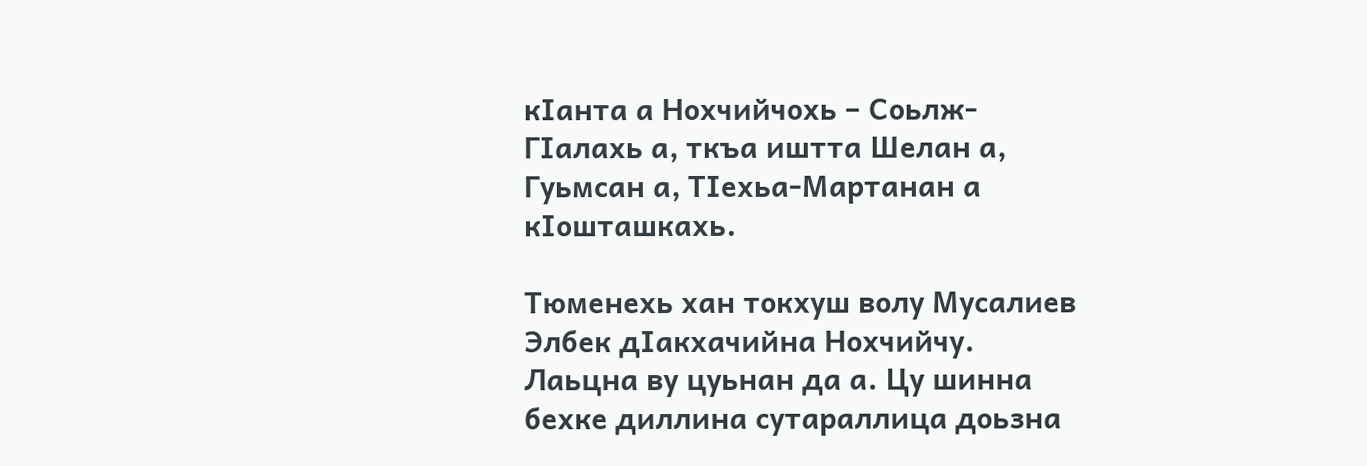кIанта а Нохчийчохь – Соьлж-ГIалахь а, ткъа иштта Шелан а, Гуьмсан а, ТIехьа-Мартанан а кIошташкахь.

Тюменехь хан токхуш волу Мусалиев Элбек дIакхачийна Нохчийчу. Лаьцна ву цуьнан да а. Цу шинна бехке диллина сутараллица доьзна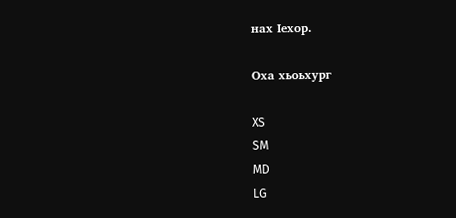нах Ӏехор.

Оха хьоьхург

XS
SM
MD
LG